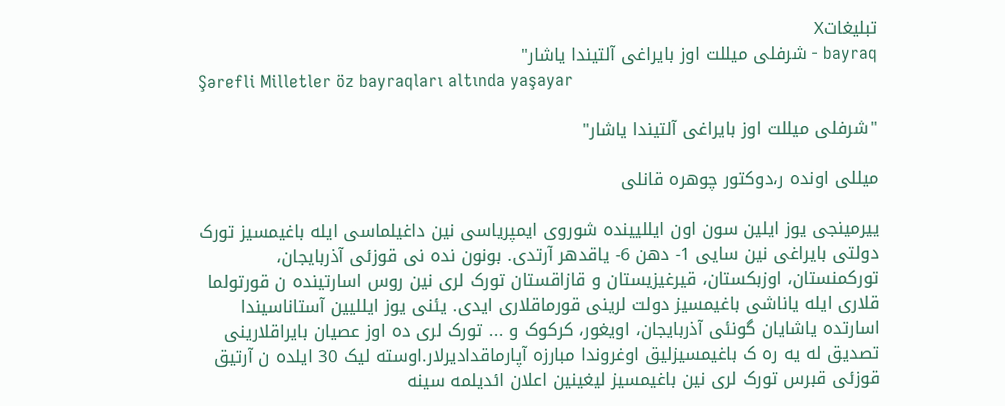تبليغاتX
bayraq - شرفلی میللت اوز بایراغی آلتیندا یاشار"
Şərefli Milletler öz bayraqları altında yaşayar

"شرفلی میللت اوز بایراغی آلتیندا یاشار"

میللی اونده ر،دوکتور چوهره قانلی

ییرمینجی یوز ایلین سون اون ایللیینده شوروی ایمپریاسی نین داغیلماسی ایله باغیمسیز تورک دولتی بایراغی نین سایی 1- دهن 6- یاقدهر آرتدی. بونون نده نی قوزئی آذربایجان، تورکمنستان، اوزبکستان، قیرغیزیستان و قازاقستان تورک لری نین روس اسارتینده ن قورتولما قلاری ایله یاناشی باغیمسیز دولت لرینی قورماقلاری ایدی. یئنی یوز ایللیین آستاناسیندا اسارتده یاشایان گونئی آذربایجان، اویغور، کرکوک و ... تورک لری ده اوز عصیان بایراقلارینی تصدیق له یه ره ک باغیمسیزلیق اوغروندا مبارزه آپارماقدادیرلار.اوسته لیک 30 ایلده ن آرتیق قوزئی قبرس تورک لری نین باغیمسیز لیغینین اعلان ائدیلمه سینه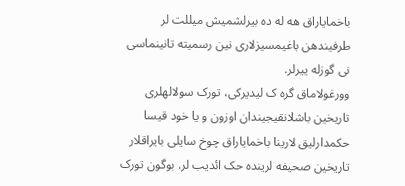باخمایاراق هه له ده بیرلشمیش میللت لر طرفیندهن باغیمسیزلاری نین رسمیته تانینماسی نی گوزله ییرلر.
وورغولاماق گره ک لیدیرکی، تورک سولالهلری تاریخین باشلانقیجیندان اوزون و یا خود قیسا حکمدارلیق لارینا باخمایاراق چوخ سایلی بایراقلار تاریخین صحیفه لرینده حک ائدیب لر. بوگون تورک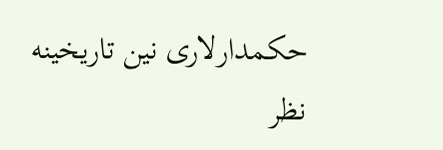حکمدارلاری نین تاریخینه نظر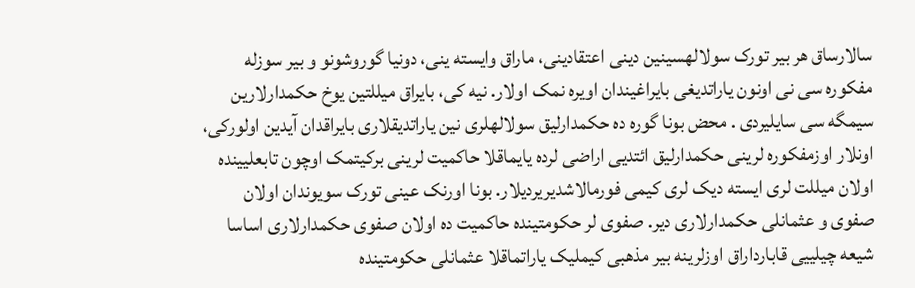سالارساق هر بیر تورک سولالهسینین دینی اعتقادینی، ماراق وایسته ینی، دونیا گوروشونو و بیر سوزله مفکوره سی نی اونون یاراتدیغی بایراغیندان اویره نمک اولار. نیه کی، بایراق میللتین یوخ حکمدارلارین سیمگه سی سایلیردی . محض بونا گوره ده حکمدارلیق سولالهلری نین یاراتدیقلاری بایراقدان آیدین اولورکی، اونلار اوزمفکوره لرینی حکمدارلیق ائتدیی اراضی لرده یایماقلا حاکمیت لرینی برکیتمک اوچون تابعلیینده اولان میللت لری ایسته دیک لری کیمی فورمالاشدیریردیلار. بونا اورنک عینی تورک سویوندان اولان صفوی و عثمانلی حکمدارلاری دیر. صفوی لر حکومتینده حاکمیت ده اولان صفوی حکمدارلاری اساسا شیعه چیلییی قابارداراق اوزلرینه بیر مذهبی کیملیک یاراتماقلا عثمانلی حکومتینده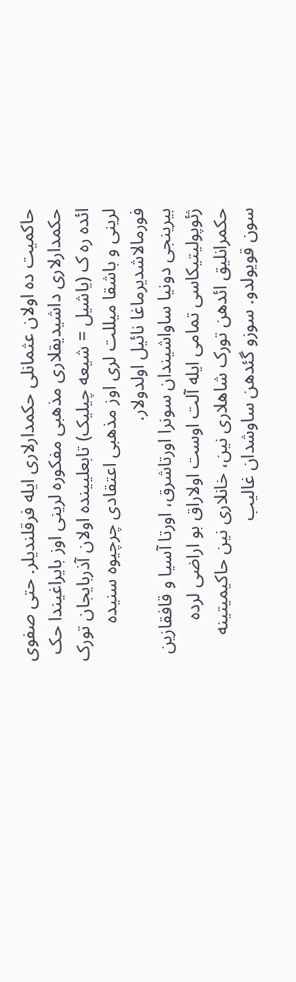حاکمیت ده اولان عثمانلی حکمدارلاری ایله فرقلندیلر. حتی صفوی حکمدارلاری داشیدیقلاری مذهبی مفکوره لرینی اوز بایراغیندا حک ائده ره ک (یاشیل = شیعه چیلیک) تابعلیینده اولان آذربایجان تورک لرینی و باشقا میللت لری اوز مذهبی اعتقادی چرچیوه سنیده فورمالاشدیرماغا نائیل اولدولار.
بیرینجی دونیا ساواشیندان سونرا اورتاشرق، اورتا آسیا و قافقازین ژئوپولیتیکاسی تمامی ایله آلت اوست اولاراق بو اراضی لرده حکمرانلیق ائدهن تورک شاهلاری نین، خانلاری نین حاکیمیتینه  سون قویولدو. سوزو گئدهن ساوشدان غالیب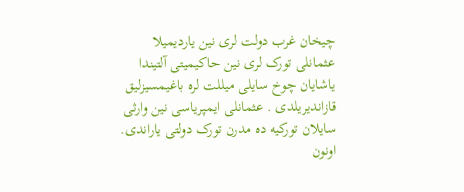چیخان غرب دولت لری نین یاردیمیلا عثمانلی تورک لری نین حاکیمیتی آلتیندا یاشایان چوخ سایلی میللت لره باغیمسیزلیق قازاندیریلدی . عثمانلی ایمپریاسی نین وارثی سایلان تورکیه ده مدرن تورک دولتی یاراندی. اونون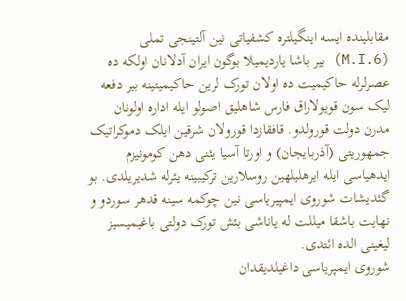مقابلینده ایسه اینگیلتره کشفیاتی نین آلتینجی تملی (M.I.6) بیر باشا یاردیمیلا بوگون ایران آدلانان اولکه ده عصرلرله حاکیمیت ده اولان تورک لرین حاکیمیتینه بیر دفعه لیک سون قویولاراق فارس شاهلیق اصولو ایله اداره اولونان مدرن دولت قورولدو. قافقازدا قورولان شرقین ایلک دموکراتیک جمهوریتی (آذربایجان) و اورتا آسیا یئنی دهن کومونیزم ایدهیاسی ایله ایرهلیلهین روسلارین ترکیبینه یئرله شدیریلدی. بو گئدیشات شوروی ایمپیریاسی نین چوکمه سینه قدهر سوردو و نهایت باشقا میللت له یاناشی بئش تورک دولتی باغیمیسیز لیغینی الده ائتدی.
شوروی ایمپریاسی داغیلدیقدان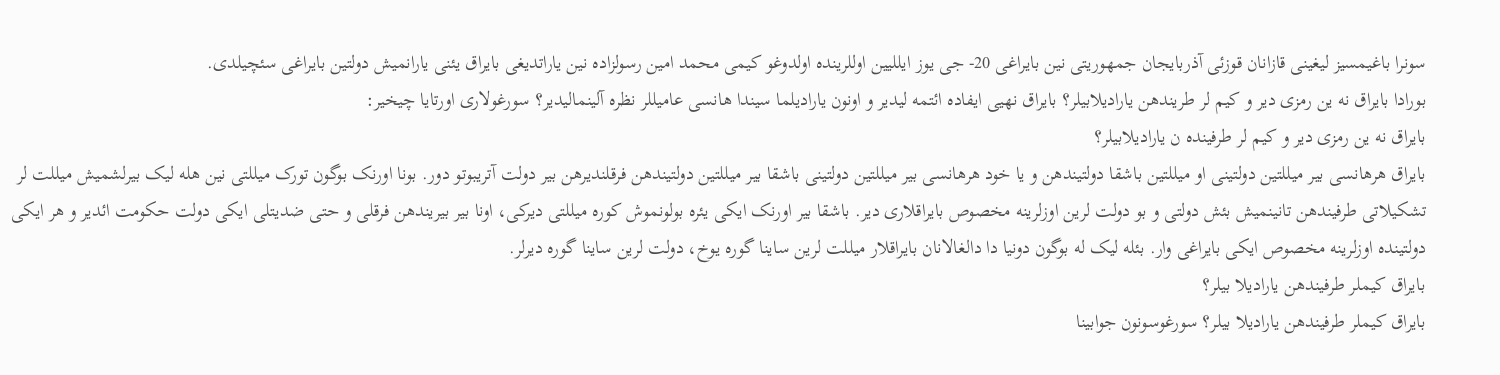سونرا باغیمسیز لیغینی قازانان قوزئی آذربایجان جمهوریتی نین بایراغی 20- جی یوز ایللیین اوللرینده اولدوغو کیمی محمد امین رسولزاده نین یاراتدیغی بایراق یئنی یارانمیش دولتین بایراغی سئچیلدی.
بورادا بایراق نه ین رمزی دیر و کیم لر طریندهن یارادیلابیلر؟ بایراق نهیی ایفاده ائتمه لیدیر و اونون یارادیلما سیندا هانسی عامیللر نظره آلینمالیدیر؟ سورغولاری اورتایا چیخیر:
بایراق نه ین رمزی دیر و کیم لر طرفینده ن یارادیلابیلر؟
بایراق هرهانسی بیر میللتین دولتینی او میللتین باشقا دولتیندهن و یا خود هرهانسی بیر میللتین دولتینی باشقا بیر میللتین دولتیندهن فرقلندیرهن بیر دولت آتریبوتو دور. بونا اورنک بوگون تورک میللتی نین هله لیک بیرلشمیش میللت لر تشکیلاتی طرفیندهن تانینمیش بئش دولتی و بو دولت لرین اوزلرینه مخصوص بایراقلاری دیر. باشقا بیر اورنک ایکی یئره بولونموش کوره میللتی دیرکی، اونا بیر بیریندهن فرقلی و حتی ضدیتلی ایکی دولت حکومت ائدیر و هر ایکی دولتینده اوزلرینه مخصوص ایکی بایراغی وار. بئله لیک له بوگون دونیا دا دالغالانان بایراقلار میللت لرین ساینا گوره یوخ، دولت لرین ساینا گوره دیرلر.
بایراق کیملر طرفیندهن یارادیلا بیلر؟
بایراق کیملر طرفیندهن یارادیلا بیلر؟ سورغوسونون جوابینا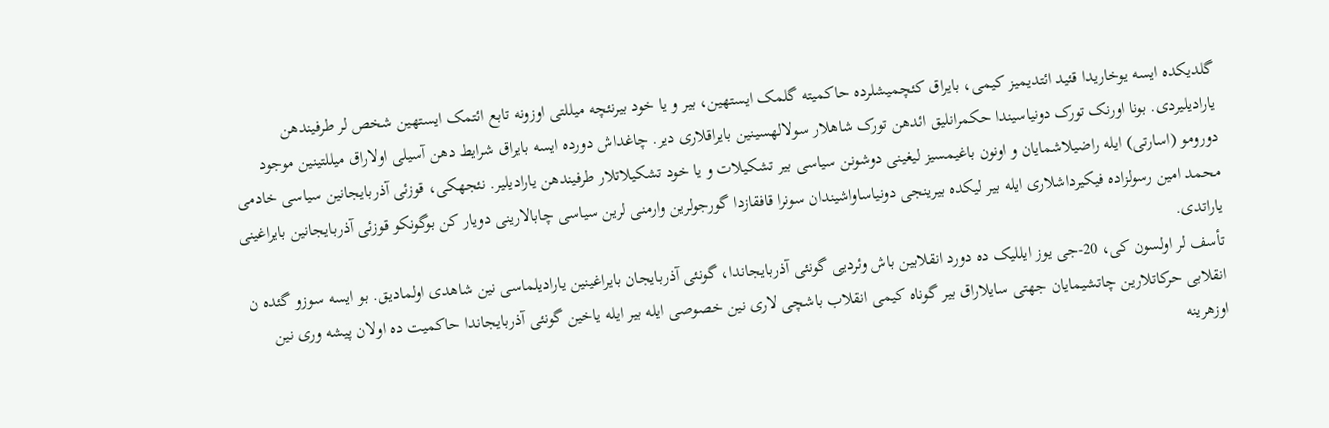گلدیکده ایسه یوخاریدا قئید ائتدیمیز کیمی، بایراق کئچمیشلرده حاکمیته گلمک ایستهین، بیر و یا خود بیرنئچه میللتی اوزونه تابع ائتمک ایستهین شخص لر طرفیندهن یارادیلیردی. بونا اورنک تورک دونیاسیندا حکمرانلیق ائدهن تورک شاهلار سولالهسینین بایراقلاری دیر. چاغداش دورده ایسه بایراق شرایط دهن آسیلی اولاراق میللتینین موجود دورومو (اسارتی) ایله راضیلاشمایان و اونون باغیمسیز لیغینی دوشونن سیاسی بیر تشکیلات و یا خود تشکیلاتلار طرفیندهن یارادیلیر. نئجهکی، قوزئی آذربایجانین سیاسی خادمی محمد امین رسولزاده فیکیرداشلاری ایله بیر لیکده بیرینجی دونیاساواشیندان سونرا قافقازدا گورجولرین وارمنی لرین سیاسی چابالارینی دویار کن بوگونکو قوزئی آذربایجانین بایراغینی یاراتدی.
تأسف لر اولسون کی، 20-جی یوز ایللیک ده دورد انقلابین باش وئردیی گونئی آذربایجاندا، گونئی آذربایجان بایراغینین یارادیلماسی نین شاهدی اولمادیق. بو ایسه سوزو گئده ن انقلابی حرکاتلارین چاتشیمایان جهتی سایلاراق بیر گوناه کیمی انقلاب باشچی لاری نین خصوصی ایله بیر ایله یاخین گونئی آذربایجاندا حاکمیت ده اولان پیشه وری نین اوزهرینه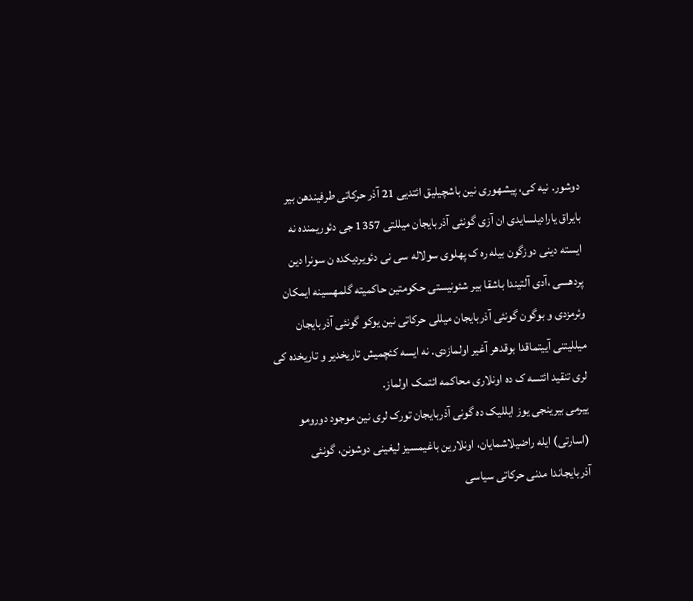دوشور. نیه کی، پیشهوری نین باشچیلیق ائتدیی 21 آذر حرکاتی طرفیندهن بیر بایراق یارادیلسایدی ان آزی گونئی آذربایجان میللتی 1357 جی دئوریمنده نه ایسته دینی دوزگون بیله ره ک پهلوی سولاله سی نی دئویردیکده ن سونرا دین پردهسی ،آدی آلتیندا باشقا بیر شئونیستی حکومتین حاکمیته گلمهسینه ایمکان وئرمزدی و بوگون گونئی آذربایجان میللی حرکاتی نین یوکو گونئی آذربایجان میللیتنی آییتماقدا بوقدهر آغیر اولمازدی. نه ایسه کئچمیش تاریخدیر و تاریخده کی لری تنقید ائتسه ک ده اونلاری محاکمه ائتمک اولماز.
ییرمی بیرینجی یوز ایللیک ده گونی آذربایجان تورک لری نین موجود دورومو (اسارتی) ایله راضیلاشمایان، اونلارین باغیمسیز لیغینی دوشونن، گونئی آذربایجاندا مدنی حرکاتی سیاسی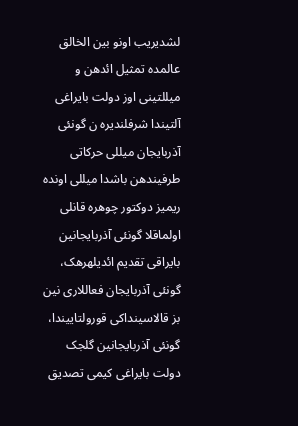لشدیریب اونو بین الخالق عالمده تمثیل ائدهن و میللتینی اوز دولت بایراغی آلتیندا شرفلندیره ن گونئی آذربایجان میللی حرکاتی طرفیندهن باشدا میللی اونده ریمیز دوکتور چوهره قانلی اولماقلا گونئی آذربایجانین بایراقی تقدیم ائدیلهرهک، گونئی آذربایجان فعاللاری نین بز قالاسینداکی قورولتاییندا، گونئی آذربایجانین گلجک دولت بایراغی کیمی تصدیق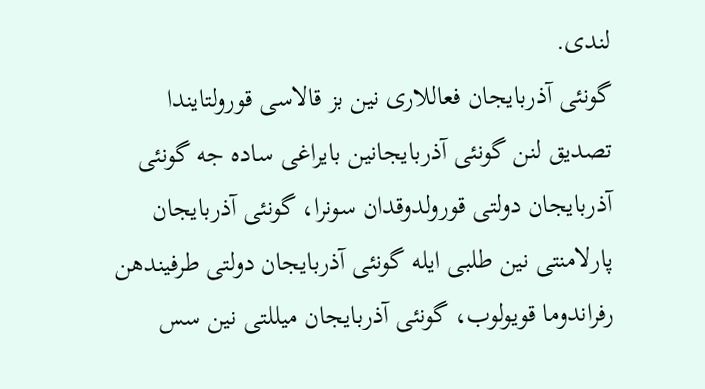لندی.
گونئی آذربایجان فعاللاری نین بز قالاسی قورولتایندا تصدیق لنن گونئی آذربایجانین بایراغی ساده جه گونئی آذربایجان دولتی قورولدوقدان سونرا، گونئی آذربایجان پارلامنتی نین طلبی ایله گونئی آذربایجان دولتی طرفیندهن رفراندوما قویولوب، گونئی آذربایجان میللتی نین سس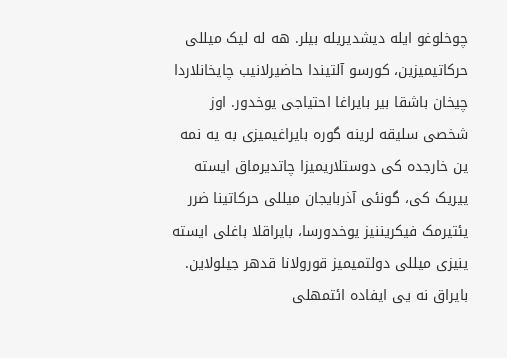چوخلوغو ایله دیشدیریله بیلر. هه له لیک میللی حرکاتیمیزین، کورسو آلتیندا حاضیرلانیب چایخانلاردا چیخان باشقا بیر بایراغا احتیاجی یوخدور. اوز شخصی سلیقه لرینه گوره بایراغیمیزی به یه نمه ین خارجده کی دوستلاریمیزا چاتدیرماق ایسته ییریک کی، گونئی آذربایجان میللی حرکاتینا ضرر یئتیرمک فیکریننیز یوخدورسا، بایراقلا باغلی ایسته ینیزی میللی دولتمیمیز قورولانا قدهر جیلولاین.
بایراق نه یی ایفاده ائتمهلی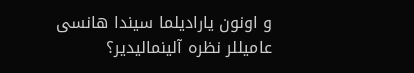و اونون یارادیلما سیندا هانسی عامیللر نظره آلینمالیدیر؟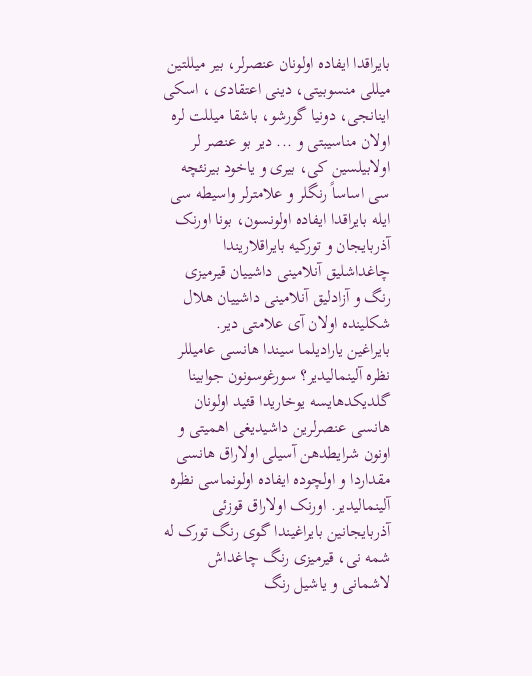بایراقدا ایفاده اولونان عنصرلر، بیر میللتین میللی منسوبیتی، دینی اعتقادی ، اسکی اینانجی، دونیا گورشو، باشقا میللت لره اولان مناسیبتی و ... دیر بو عنصر لر اولابیلسین کی، بیری و یاخود بیرنئچه سی اساساً رنگلر و علامترلر واسیطه سی ایله بایراقدا ایفاده اولونسون، بونا اورنک آذربایجان و تورکیه بایراقلاریندا چاغداشلیق آنلامینی داشییان قیرمیزی رنگ و آزادلیق آنلامینی داشییان هلال شکلینده اولان آی علامتی دیر.
بایراغین یارادیلما سیندا هانسی عامیللر نظره آلینمالیدیر؟ سورغوسونون جوابینا گلدیکدهایسه یوخاریدا قئید اولونان هانسی عنصرلرین داشیدیغی اهمیتی و اونون شرایطدهن آسیلی اولاراق هانسی مقداردا و اولچوده ایفاده اولونماسی نظره آلینمالیدیر. اورنک اولاراق قوزئی آذربایجانین بایراغیندا گوی رنگ تورک له شمه نی، قیرمیزی رنگ چاغداش لاشمانی و یاشیل رنگ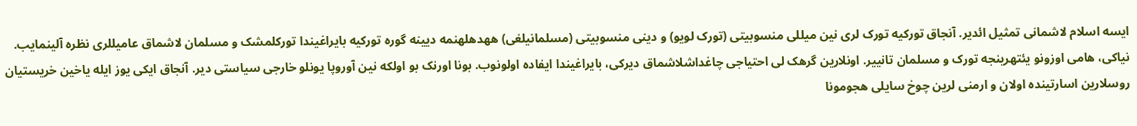ایسه اسلام لاشمانی تمثیل ائدیر. آنجاق تورکیه تورک لری نین میللی منسوبیتی (تورک لویو) و دینی منسوبیتی (مسلمانیلغی) ههدهلهنمه دیینه گوره تورکیه بایراغیندا تورکلمشک و مسلمان لاشماق عامیللری نظره آلینمایب. نیاکی، هامی اوزونو یئتهرینجه تورک و مسلمان تانییر. اونلارین گرهک لی احتیاجی چاغداشلاشماق دیرکی، بایراغیندا ایفاده اولونوب. بونا اورنک بو اولکه نین آوروپا یونلو خارجی سیاستی دیر. آنجاق ایکی یوز ایله یاخین خریستیان روسلارین اسارتینده اولان و ارمنی لرین چوخ سایلی هجومونا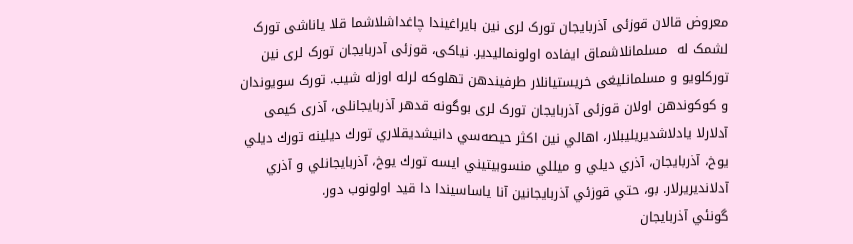معروض قالان قوزئی آذربایجان تورک لری نین بایراغیندا چاغداشلاشما قلا یاناشی تورک لشمک له  مسلمانلاشماق ایفاده اولونمالیدیر. نیاکی، قوزئی آدربایجان تورک لری نین تورکلویو و مسلمانلیغی خریستیانلار طرفیندهن تهلوکه لرله اوزله شیب. تورک سویوندان و کوکوندهن اولان قوزئی آذربایجان تورک لری بوگونه قدهر آذربایجانلی، آذری کیمی آدلارلا يادلاشديريليبلار، اهالي نين اكثر حيصه‌‌سي دانيشديقلاري تورك ديلينه تورك ديلي يوخ، آذربايجان، آذري ديلي و ميللي منسوبيتيني ايسه تورك يوخ، آذربايجانلي و آذري آدلانديريرلار. بو، حتي قوزئي آذربايجانين آنا ياساسيندا دا قيد اولونوب دور.
گونئي آذربايجان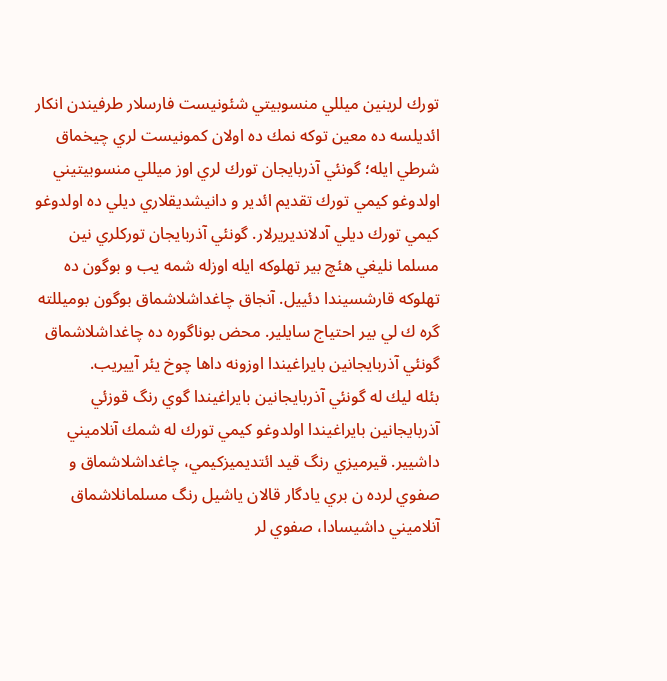تورك لرينين ميللي منسوبيتي شئونيست فارسلار طرفيندن انكار ائديلسه ده معين توكه نمك ده اولان كمونيست لري چيخماق شرطي ايله؛ گونئي آذربايجان تورك لري اوز ميللي منسوبيتيني اولدوغو كيمي تورك تقديم ائدير و دانيشديقلاري ديلي ده اولدوغو كيمي تورك ديلي آدلانديريرلار. گونئي آذربايجان توركلري نين مسلما نلیغي هئچ بير تهلوکه ايله اوزله شمه يب و بوگون ده تهلوكه قارشسيندا دئيیل. آنجاق چاغداشلاشماق بوگون بوميللته گره ك لي بير احتياج سايلير. محض بوناگوره ده چاغداشلاشماق گونئي آذربايجانين بايراغيندا اوزونه داها چوخ يئر آیيريب.
بئله ليك له گونئي آذربايجانين بايراغيندا گوي رنگ قوزئي آذربايجانين بايراغيندا اولدوغو كيمي تورك له شمك آنلاميني داشيير. قيرميزي رنگ قيد ائتديميزكيمي، چاغداشلاشماق و صفوي لرده ن بري يادگار قالان ياشيل رنگ مسلمانلاشماق آنلاميني داشيسادا، صفوي لر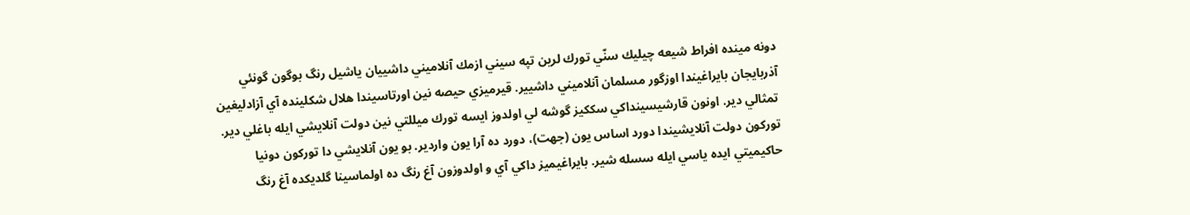دونه مينده افراط شيعه چيليك سنّي تورك لرين تپه سيني ازمك آنلاميني داشييان ياشيل رنگ بوگون گونئي آذربايجان بايراغيندا اوزگور مسلمان آنلاميني داشيير. قيرميزي حيصه نين اورتاسيندا هلال شكلينده آي آزادليغين تمثالي دير. اونون قارشيسينداكي سکكيز گوشه لي اولدوز ايسه تورك ميللتي نين دولت آنلايشي ايله باغلي دير. توركون دولت آنلايشيندا دورد اساس يون (جهت)، دورد ده آرا يون واردير. بو يون آنلايشي دا توركون دونيا حاكيميتي ايده ياسي ايله سسله شير. بايراغيميز داكي آي و اولدوزون آغ رنگ ده اولماسينا گلديكده آغ رنگ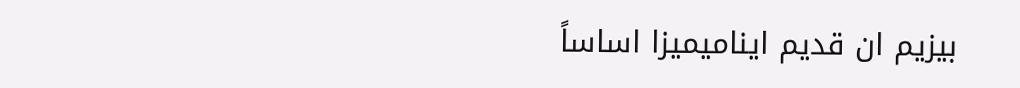بيزيم ان قديم ايناميميزا اساساً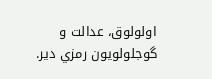اولولوق، عدالت و گوجلولويون رمزي دير.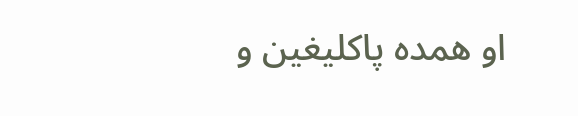او همده پاكليغين و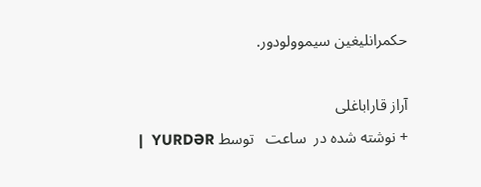حكمرانليغين سيموولودور.

آراز قاراباغلی
+ نوشته شده در  ساعت   توسط YURDƏR  |